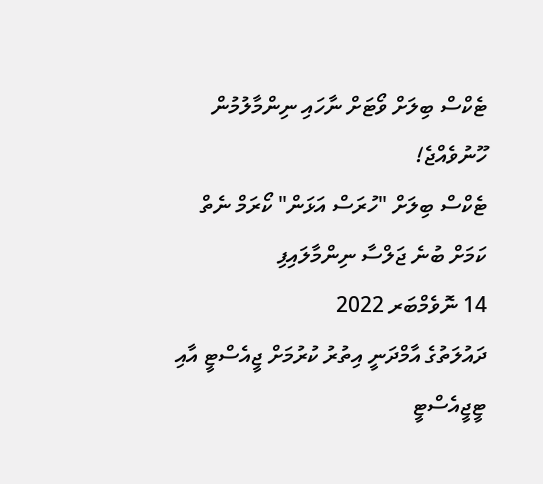ޓެކްސް ބިލަށް ވޯޓަށް ނާހައި ނިންމާލުމުން ހޫނުވެއްޖެ!
ޓެކްސް ބިލަށް "ހުރަސް އަޅަން" ކޯރަމް ނެތް ކަމަށް ބުނެ ޖަލްސާ ނިންމާލައިފި
14 ނޮވެމްބަރ 2022
ދައުލަތުގެ އާމްދަނީ އިތުރު ކުރުމަށް ޖީއެސްޓީ އާއި ޓީޖީއެސްޓީ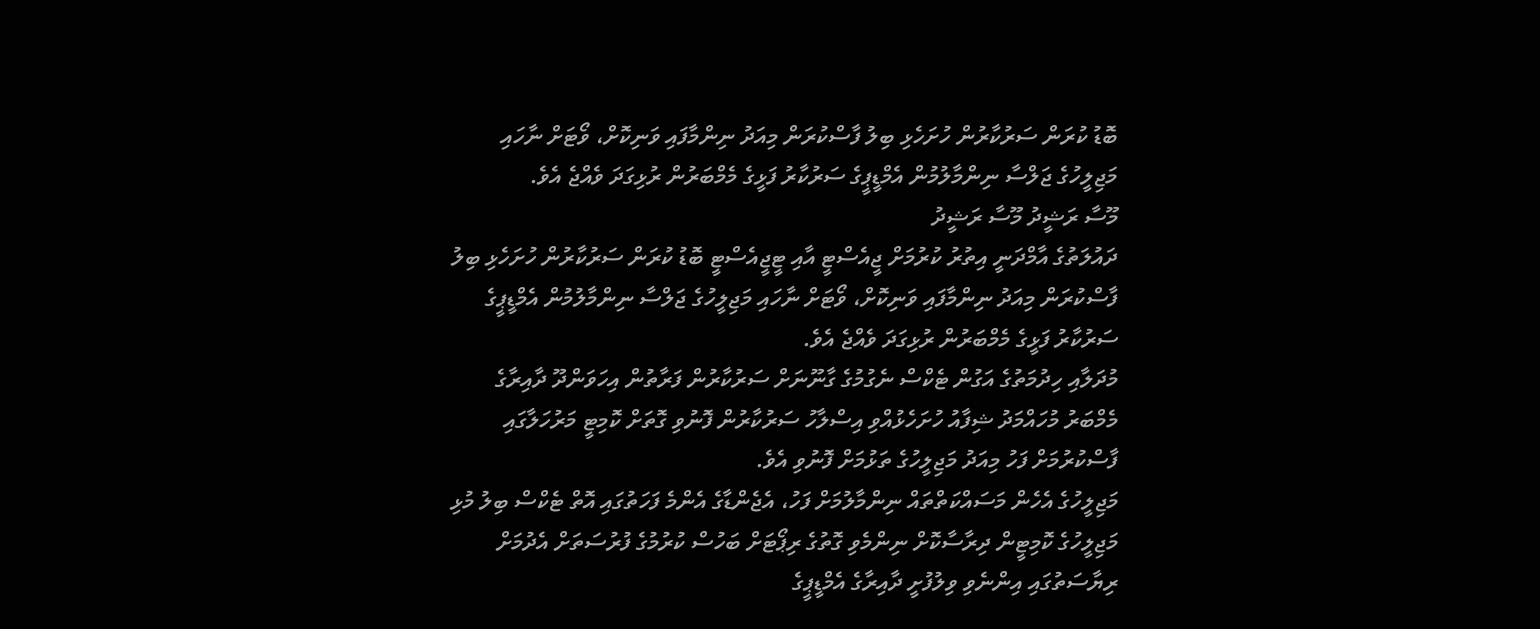ބޮޑު ކުރަން ސަރުކާރުން ހުށަހެޅި ބިލު ފާސްކުރަން މިއަދު ނިންމާފައި ވަނިކޮށް، ވޯޓަށް ނާހައި މަޖިލީހުގެ ޖަލްސާ ނިންމާލުމުން އެމްޑީޕީގެ ސަރުކާރު ފަޅީގެ މެމްބަރުން ރުޅިގަދަ ވެއްޖެ އެވެ.
މޫސާ ރަޝީދު މޫސާ ރަޝީދު
ދައުލަތުގެ އާމްދަނީ އިތުރު ކުރުމަށް ޖީއެސްޓީ އާއި ޓީޖީއެސްޓީ ބޮޑު ކުރަން ސަރުކާރުން ހުށަހެޅި ބިލު ފާސްކުރަން މިއަދު ނިންމާފައި ވަނިކޮށް، ވޯޓަށް ނާހައި މަޖިލީހުގެ ޖަލްސާ ނިންމާލުމުން އެމްޑީޕީގެ ސަރުކާރު ފަޅީގެ މެމްބަރުން ރުޅިގަދަ ވެއްޖެ އެވެ.
މުދަލާއި ހިދުމަތުގެ އަގުން ޓެކްސް ނެގުމުގެ ގާނޫނަށް ސަރުކާރުން ފަރާތުން އިހަވަންދޫ ދާއިރާގެ މެމްބަރު މުހައްމަދު ޝިފާއު ހުށަހެޅުއްވި އިސްލާހު ސަރުކާރުން ފޮނުވި ގޮތަށް ކޮމިޓީ މަރުހަލާގައި ފާސްކުރުމަށް ފަހު މިއަދު މަޖިލީހުގެ ތަޅުމަށް ފޮނުވި އެވެ.
މަޖިލީހުގެ އެހެން މަސައްކަތްތައް ނިންމާލުމަށް ފަހު، އެޖެންޑާގެ އެންމެ ފަހަތުގައި އޮތް ޓެކްސް ބިލު މުޅި މަޖިލީހުގެ ކޮމިޓީން ދިރާސާކޮށް ނިންމެވި ގޮތުގެ ރިޕޯޓަށް ބަހުސް ކުރުމުގެ ފުރުސަތަށް އެދުމަށް ރިޔާސަތުގައި އިންނެވި ވިލުފުށީ ދާއިރާގެ އެމްޑީޕީގެ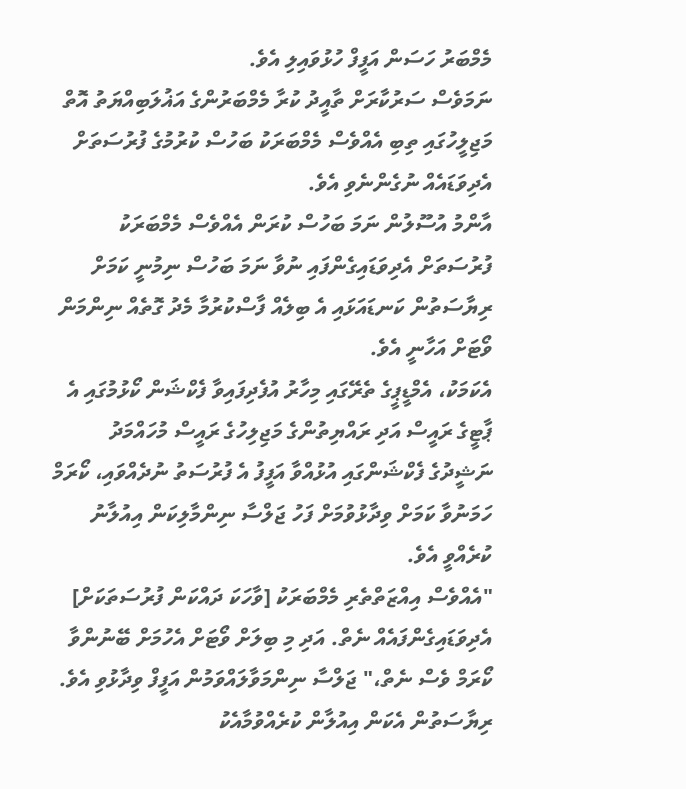މެމްބަރު ހަސަން އަފީފް ހުޅުވައިލި އެވެ.
ނަމަވެސް ސަރުކާރަށް ތާއީދު ކުރާ މެމްބަރުންގެ އަޣުލަބިއްޔަތު އޮތް މަޖިލީހުގައި ތިބި އެއްވެސް މެމްބަރަކު ބަހުސް ކުރުމުގެ ފުރުސަތަށް އެދިވަޑައެއް ނުގެންނެވި އެވެ.
އާންމު އުސޫލުން ނަމަ ބަހުސް ކުރަން އެއްވެސް މެމްބަރަކު ފުރުސަތަށް އެދިވަޑައިގެންފައި ނުވާ ނަމަ ބަހުސް ނިމުނީ ކަމަށް ރިޔާސަތުން ކަނޑައަޅައި އެ ބިލެއް ފާސްކުރުމާ މެދު ގޮތެއް ނިންމަން ވޯޓަށް އަހާނީ އެވެ.
އެކަމަކު، އެމްޑީޕީގެ ތެރޭގައި މިހާރު އުފެދިފައިވާ ފެކްޝަން ކޯޅުމުގައި އެ ޕާޓީގެ ރައީސް އަދި ރައްޔިތުންގެ މަޖިލިހުގެ ރައީސް މުހައްމަދު ނަޝީދުގެ ފެކްޝަންގައި އުޅުއްވާ އަފީފު އެ ފުރުސަތު ނުދެއްވައި، ކޯރަމް ހަމަނުވާ ކަމަށް ވިދާޅުވުމަށް ފަހު ޖަލްސާ ނިންމާލިކަން އިއުލާނު ކުރެއްވީ އެވެ.
"އެއްވެސް އިއްޒަތްތެރި މެމްބަރަކު [ވާހަކަ ދައްކަން ފުރުސަތަކަށް] އެދިވަޑައިގެންފައެއް ނެތް. އަދި މި ބިލަށް ވޯޓަށް އެހުމަށް ބޭނުންވާ ކޯރަމް ވެސް ނެތް،" ޖަލްސާ ނިންމަވާލައްވަމުން އަފީފް ވިދާޅުވި އެވެ.
ރިޔާސަތުން އެކަން އިއުލާން ކުރެއްވުމާއެކު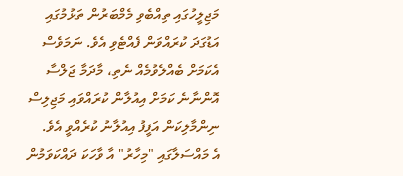މަޖިލީހުގައި ތިއްބެވި މެމްބަރުން ތަޅުމުގައި އަޑުގަދަ ކުރައްވަން ފެއްޓެވި އެވެ. ނަމަވެސް އެކަމަށް ބެއްލެވުމެއް ނެތި، މާދަމާ ޖަލްސާ އޮންނާނެ ކަމަށް އިއުލާން ކުރައްވައި މަޖިލިސް ނިންމާލިކަން އަފީފު އިއުލާނު ކުރެއްވީ އެވެ.
އެ މައްސަލާގައި "މިހާރު" އާ ވާހަކަ ދައްކަވަމުން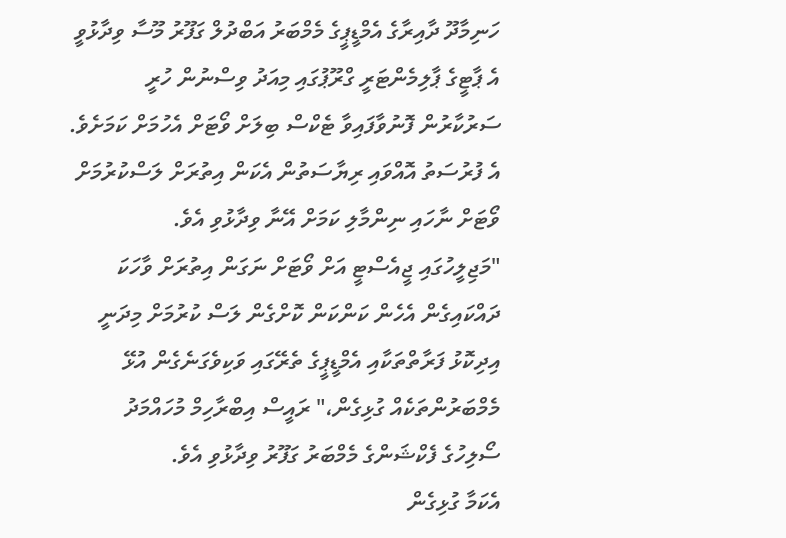ހަނިމާދޫ ދާއިރާގެ އެމްޑީޕީގެ މެމްބަރު އަބްދުލް ގަފޫރު މޫސާ ވިދާޅުވީ އެ ޕާޓީގެ ޕާލިމެންޓަރީ ގްރޫޕުގައި މިއަދު ވިސްނުން ހުރީ ސަރުކާރުން ފޮނުވާފައިވާ ޓެކްސް ބިލަށް ވޯޓަށް އެހުމަށް ކަމަށެވެ. އެ ފުރުސަތު އޮއްވައި ރިޔާސަތުން އެކަން އިތުރަށް ލަސްކުރުމަށް ވޯޓަށް ނާހައި ނިންމާލި ކަމަށް އޭނާ ވިދާޅުވި އެވެ.
"މަޖިލީހުގައި ޖީއެސްޓީ އަށް ވޯޓަށް ނަގަން އިތުރަށް ވާހަކަ ދައްކައިގެން އެހެން ކަންކަން ކޮށްގެން ލަސް ކުރުމަށް މިދަނީ އިދިކޮޅު ފަރާތްތަކާއި އެމްޑީޕީގެ ތެރޭގައި ވަކިވެގަނެގެން އުޅޭ މެމްބަރުންތަކެއް ގުޅިގެން،" ރައީސް އިބްރާހިމް މުހައްމަދު ސޯލިހުގެ ފެކްޝަންގެ މެމްބަރު ގަފޫރު ވިދާޅުވި އެވެ.
އެކަމާ ގުޅިގެން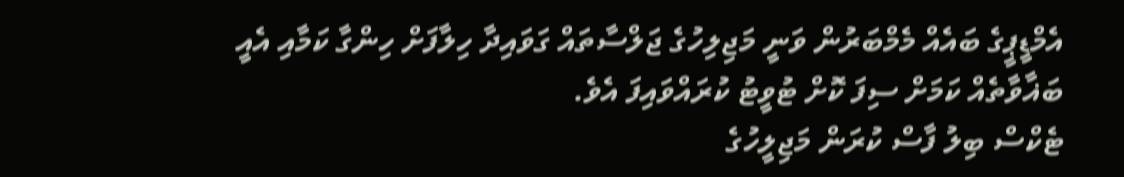އެމްޑީޕީގެ ބައެއް މެމްބަރުން ވަނީ މަޖިލިހުގެ ޖަލްސާތައް ގަވައިދާ ހިލާފަށް ހިންގާ ކަމާއި އެއީ ބަޣާވާތެއް ކަމަށް ސިފަ ކޮށް ޓުވީޓު ކުރައްވައިފަ އެވެ.
ޓެކްސް ބިލު ފާސް ކުރަން މަޖިލީހުގެ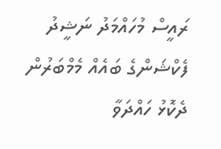ރައީސް މުހައްމަދު ނަޝީދު ފެކްޝަންގެ ބައެއް މެމްބަރުން ދެކޮޅު ހައްދަވާ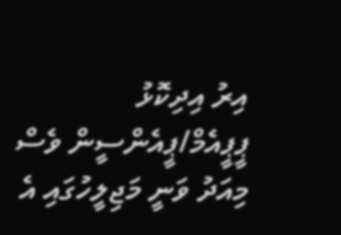އިރު އިދިކޮޅު ޕީޕީއެމް/ޕީއެންސީން ވެސް މިއަދު ވަނީ މަޖިލީހުގައި އެ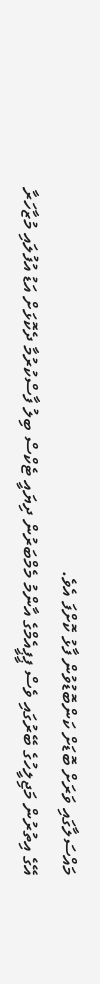މައްސަލާގައި ވަރަށް ބޮޑަށް ކަންބޮޑުވުން ފާޅު ކޮށްފަ އެވެ.
އޭގެ އިތުރުން މަޖިލީހުގެ ބޭރުގައި ވެސް ޕީޕީއެމްގެ އާންމު މެމްބަރުން ދިޔައީ ޓެކްސް ބިލު ފާސްކުރުމާ ދެކޮޅަށް އަޑު އުފުލައި މުޒާހަރާ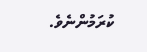ކުރަމުންނެވެ.